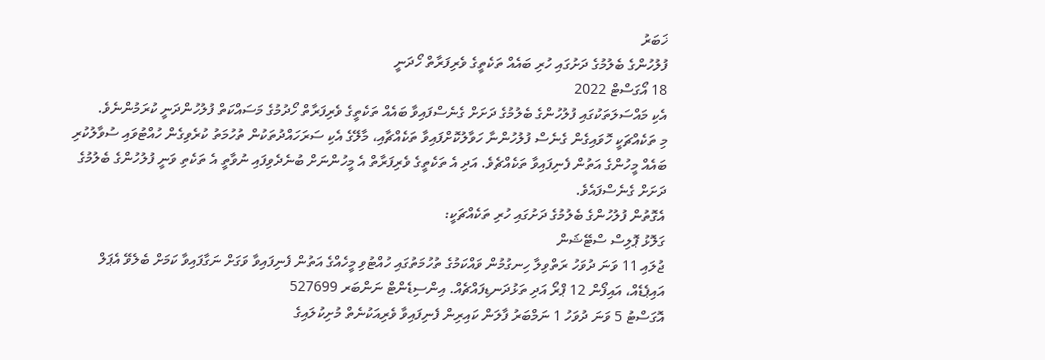ޚަބަރު
ފުލުހުންގެ ބެލުމުގެ ދަށުގައި ހުރި ބައެއް ތަކެތީގެ ވެރިފަރާތް ހޯދަނީ
18 އޯގަސްޓް 2022
އެކި މައްސަލަތަކުގައި ފުލުހުންގެ ބެލުމުގެ ދަށަށް ގެނެސްފައިވާ ބައެއް ތަކެތީގެ ވެރިފަރާތް ހޯދުމުގެ މަސައްކަތް ފުލުހުންދަނީ ކުރަމުންނެވެ.
މި ތަކެއްޗަކީ ހޮވައިގެން ގެނެސް ފުލުހުންނާ ހަވާލުކޮށްފައިވާ ތަކެއްޗާއި، މާލޭގެ އެކި ސަރަހައްދުތަކުން ތުހުމަތު ކުރެވިގެން ހުއްޓުވައި ސުވާލުކުރި ބައެއް މީހުންގެ އަތުން ފެނިފައިވާ ތަކެއްޗެވެ. އަދި އެ ތަކެތީގެ ވެރިފަރާތް އެ މީހުންނަށް ބުނެދެވިފައި ނުވާތީ އެ ތަކެތި ވަނީ ފުލުހުންގެ ބެލުމުގެ ދަށަށް ގެނެސްފައެވެ.
އެގޮތުން ފުލުހުންގެ ބެލުމުގެ ދަށުގައި ހުރި ތަކެއްޗަކީ:
ގަލޮޅު ޕޮލިސް ސްޓޭޝަން
ޖުލައި 11 ވަނަ ދުވަހު ރަތްވިލާ ހިނގުމުން ވައްކަމުގެ ތުހުމަތުގައި ހުއްޓުވި މީހެއްގެ އަތުން ފެނިފައިވާ ވަގަށް ނަގާފައިވާ ކަމަށް ބެލެވޭ އެޕަލް އައިޕެޑެއް، އައިފޯން 12 ޕްރޯ އަދި ތަޅުދަނޑިފައްޗެއް. އިންސިޑެންޓް ނަންބަރ 527699
އޮގަސްޓު 5 ވަނަ ދުވަހު 1 ނަމްބަރު ފާލަން ކައިރިން ފެނިފައިވާ ވެރިއަކުނެތް މުށިކުލައިގެ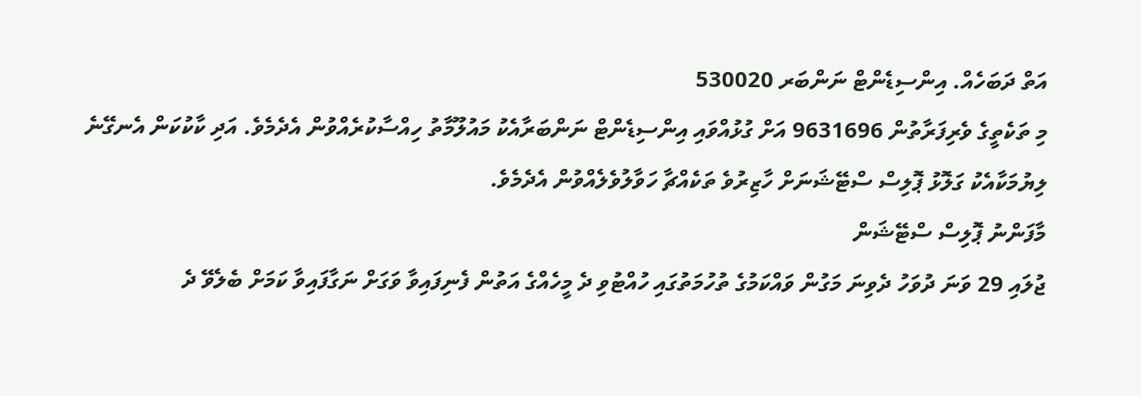އަތް ދަބަހެއް. އިންސިޑެންޓް ނަންބަރ 530020
މި ތަކެތީގެ ވެރިފަރާތުން 9631696 އަށް ގުޅުއްވައި އިންސިޑެންޓް ނަންބަރާއެކު މައުލޫމާތު ހިއްސާކުރެއްވުން އެދެމެވެ. އަދި ކާކުކަން އެނގޭނެ ލިޔުމަކާއެކު ގަލޮޅު ޕޮލިސް ސްޓޭޝަނަށް ހާޒިރުވެ ތަކެއްޗާ ހަވާލުވެލެއްވުން އެދެމެވެ.
މާފަންނު ޕޮލިސް ސްޓޭޝަން
ޖުލައި 29 ވަނަ ދުވަހު ދެވިނަ މަގުން ވައްކަމުގެ ތުހުމަތުގައި ހުއްޓުވި ދެ މީހެއްގެ އަތުން ފެނިފައިވާ ވަގަށް ނަގާފައިވާ ކަމަށް ބެލެވޭ ދެ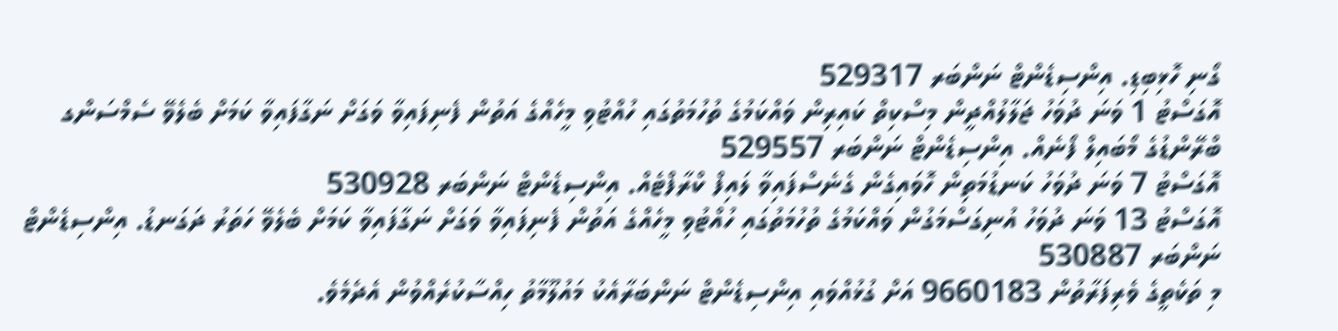ގޯނި ހޮޅިބިޑި. އިންސިޑެންޓް ނަންބަރ 529317
އޮގަސްޓު 1 ވަނަ ދުވަހު ޖަލާލުއްދީން މިސްކިތް ކައިރިން ވައްކަމުގެ ތުހުމަތުގައި ހުއްޓުވި މީހެއްގެ އަތުން ފެނިފައިވާ ވަގަށް ނަގާފައިވާ ކަމަށް ބެލެވޭ ސެމްސަންގ ބްރޭންޑުގެ މޯބައިލް ފޯނެއް. އިންސިޑެންޓް ނަންބަރ 529557
އޮގަސްޓު 7 ވަނަ ދުވަހު ކަނޑުމަތިން ހޮވައިގެން ގެނެސްފައިވާ ލައިފް ކްރާފްޓެއް. އިންސިޑެންޓް ނަންބަރ 530928
އޮގަސްޓު 13 ވަނަ ދުވަހު އުނިގަސްމަގުން ވައްކަމުގެ ތުހުމަތުގައި ހުއްޓުވި މީހެއްގެ އަތުން ފެނިފައިވާ ވަގަށް ނަގާފައިވާ ކަމަށް ބެލެވޭ ހަތަރު ދަގަނޑު. އިންސިޑެންޓް ނަންބަރ 530887
މި ތަކެތީގެ ވެރިފަރާތުން 9660183 އަށް ގުޅުއްވައި އިންސިޑެންޓް ނަންބަރާއެކު މައުލޫމާތު ހިއްސާކުރެއްވުން އެދެމެވެ.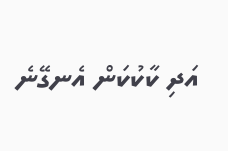އަދި ކާކުކަން އެނގޭނެ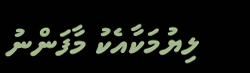ލިޔުމަކާއެކު މާފަންނު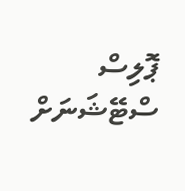ޕޮލިސް ސްޓޭޝަނަށް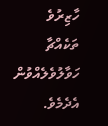ހާޒިރުވެ ތަކެއްޗާ ހަވާލުވެލެއްވުން އެދެމެވެ.